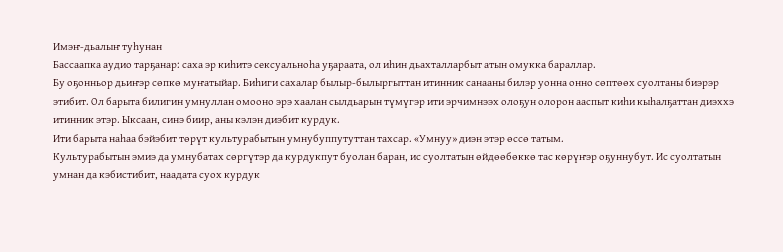Имэҥ-дьалыҥ туһунан
Бассаапка аудио тарҕанар: саха эр киһитэ сексуальноһа уҕараата, ол иһин дьахталларбыт атын омукка бараллар.
Бу оҕонньор дьиҥэр сөпкө муҥатыйар. Биһиги сахалар былыр-былыргыттан итинник санааны билэр уонна онно сөптөөх суолтаны биэрэр этибит. Ол барыта билигин умнуллан омооно эрэ хаалан сылдьарын түмүгэр ити эрчимнээх олоҕун олорон ааспыт киһи кыһалҕаттан диэххэ итинник этэр. Ыксаан, синэ биир, аны кэлэн диэбит курдук.
Ити барыта наһаа бэйэбит төрүт культурабытын умнубуппутуттан тахсар. «Умнуу» диэн этэр өссө татым.
Культурабытын эмиэ да умнубатах сөргүтэр да курдукпут буолан баран, ис суолтатын өйдөөбөккө тас көрүҥэр оҕуннубут. Ис суолтатын умнан да кэбистибит, наадата суох курдук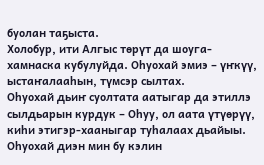буолан таҕыста.
Холобур, ити Алгыс төрүт да шоуга-хамнаска кубулуйда. Оһуохай эмиэ – үҥкүү, ыстаҥалааһын, түмсэр сылтах.
Оһуохай дьиҥ суолтата аатыгар да этиллэ сылдьарын курдук – Оһуу, ол аата үтүөрүү, киһи этигэр-хааныгар туһалаах дьайыы.
Оһуохай диэн мин бу кэлин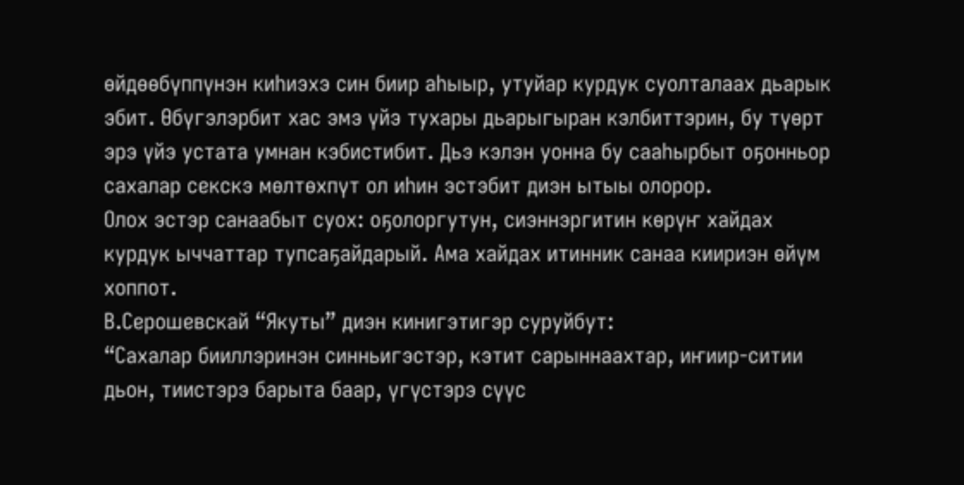өйдөөбүппүнэн киһиэхэ син биир аһыыр, утуйар курдук суолталаах дьарык эбит. Өбүгэлэрбит хас эмэ үйэ тухары дьарыгыран кэлбиттэрин, бу түөрт эрэ үйэ устата умнан кэбистибит. Дьэ кэлэн уонна бу сааһырбыт оҕонньор сахалар секскэ мөлтөхпүт ол иһин эстэбит диэн ытыы олорор.
Олох эстэр санаабыт суох: оҕолоргутун, сиэннэргитин көрүҥ хайдах курдук ыччаттар тупсаҕайдарый. Ама хайдах итинник санаа киириэн өйүм хоппот.
В.Серошевскай “Якуты” диэн кинигэтигэр суруйбут:
“Сахалар бииллэринэн синньигэстэр, кэтит сарыннаахтар, иҥиир-ситии дьон, тиистэрэ барыта баар, үгүстэрэ сүүс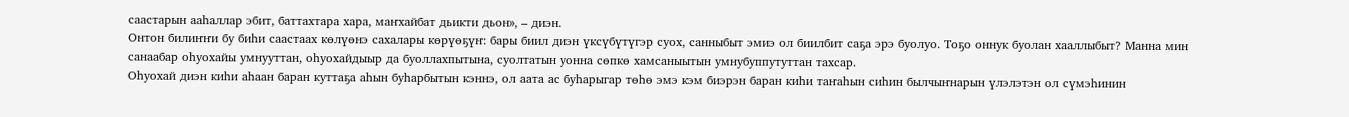саастарын ааһаллар эбит, баттахтара хара, маҥхайбат дьикти дьон», – диэн.
Онтон билиҥҥи бу биһи саастаах көлүөнэ сахалары көрүөҕүҥ: бары биил диэн үксүбүтүгэр суох, санныбыт эмиэ ол биилбит саҕа эрэ буолуо. Тоҕо оннук буолан хааллыбыт? Манна мин санаабар оһуохайы умнууттан, оһуохайдыыр да буоллахпытына, суолтатын уонна сөпкө хамсаныытын умнубуппутуттан тахсар.
Оһуохай диэн киһи аһаан баран куттаҕа аһын буһарбытын кэннэ, ол аата ас буһарыгар төһө эмэ кэм биэрэн баран киһи таҥаһын сиһин былчыҥнарын үлэлэтэн ол сүмэһинин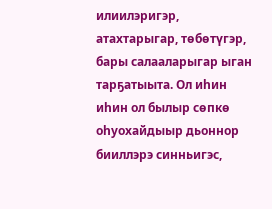илиилэригэр, атахтарыгар, төбөтүгэр, бары салааларыгар ыган тарҕатыыта. Ол иһин иһин ол былыр сөпкө оһуохайдыыр дьоннор бииллэрэ синньигэс,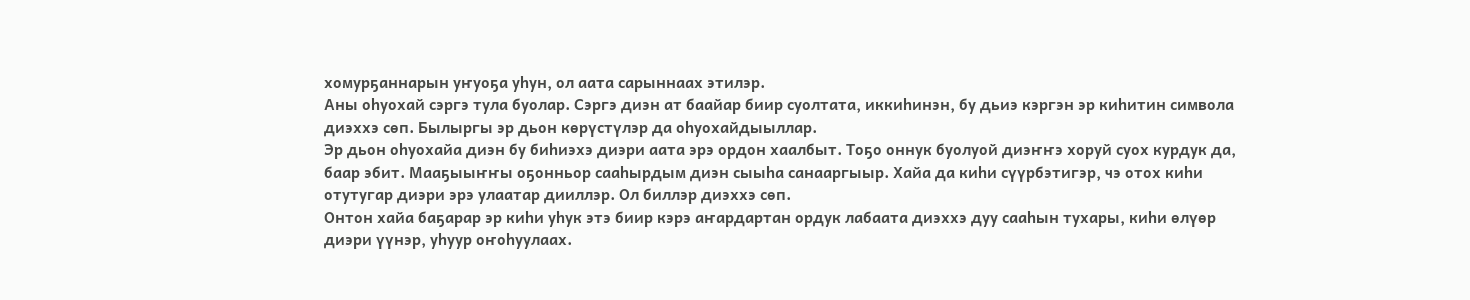хомурҕаннарын уҥуоҕа уһун, ол аата сарыннаах этилэр.
Аны оһуохай сэргэ тула буолар. Сэргэ диэн ат баайар биир суолтата, иккиһинэн, бу дьиэ кэргэн эр киһитин символа диэххэ сөп. Былыргы эр дьон көрүстүлэр да оһуохайдыыллар.
Эр дьон оһуохайа диэн бу биһиэхэ диэри аата эрэ ордон хаалбыт. Тоҕо оннук буолуой диэҥҥэ хоруй суох курдук да, баар эбит. Мааҕыыҥҥы оҕонньор сааһырдым диэн сыыһа санааргыыр. Хайа да киһи сүүрбэтигэр, чэ отох киһи отутугар диэри эрэ улаатар дииллэр. Ол биллэр диэххэ сөп.
Онтон хайа баҕарар эр киһи уһук этэ биир кэрэ аҥардартан ордук лабаата диэххэ дуу сааһын тухары, киһи өлүөр диэри үүнэр, уһуур оҥоһуулаах.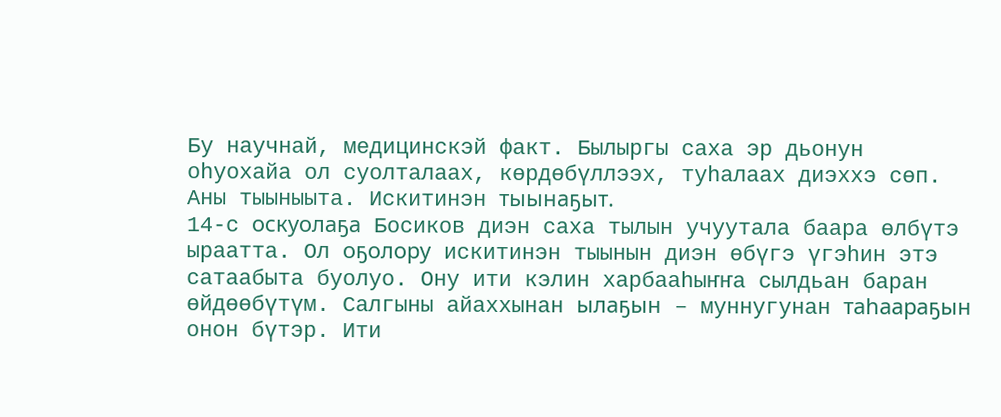Бу научнай, медицинскэй факт. Былыргы саха эр дьонун оһуохайа ол суолталаах, көрдөбүллээх, туһалаах диэххэ сөп.
Аны тыыныыта. Искитинэн тыынаҕыт.
14-с оскуолаҕа Босиков диэн саха тылын учуутала баара өлбүтэ ыраатта. Ол оҕолору искитинэн тыынын диэн өбүгэ үгэһин этэ сатаабыта буолуо. Ону ити кэлин харбааһыҥҥа сылдьан баран өйдөөбүтүм. Салгыны айаххынан ылаҕын – муннугунан таһаараҕын онон бүтэр. Ити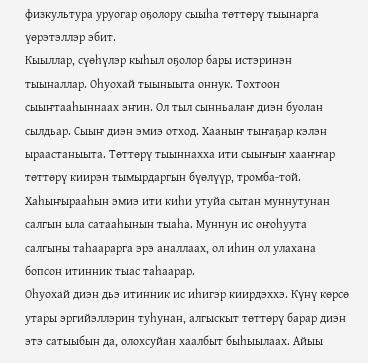физкультура уруогар оҕолору сыыһа төттөрү тыынарга үөрэтэллэр эбит.
Кыыллар, сүөһүлэр кыһыл оҕолор бары истэринэн тыыналлар. Оһуохай тыыныыта оннук. Тохтоон сыыҥтааһыннаах эҥин. Ол тыл сынньалаҥ диэн буолан сылдьар. Сыыҥ диэн эмиэ отход. Хааныҥ тыҥаҕар кэлэн ыраастаныыта. Төттөрү тыыннахха ити сыыҥыҥ хааҥҥар төттөрү киирэн тымырдаргын бүөлүүр, тромба-той. Хаһыҥырааһын эмиэ ити киһи утуйа сытан муннутунан салгын ыла сатааһынын тыаһа. Муннун ис оҥоһуута салгыны таһаарарга эрэ аналлаах, ол иһин ол улахана бопсон итинник тыас таһаарар.
Оһуохай диэн дьэ итинник ис иһигэр киирдэххэ. Күнү көрсө утары эргийэллэрин туһунан, алгыскыт төттөрү барар диэн этэ сатыыбын да, олохсуйан хаалбыт быһыылаах. Айыы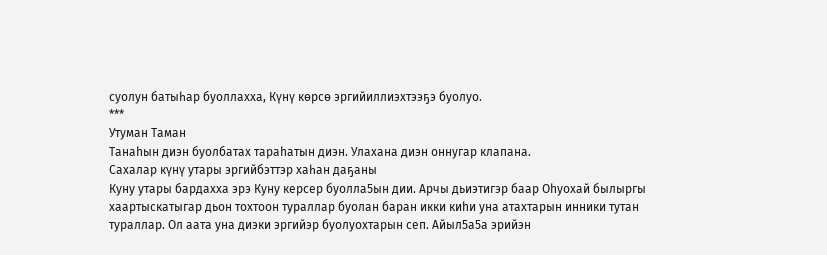суолун батыһар буоллахха, Күнү көрсө эргийиллиэхтээҕэ буолуо.
***
Утуман Таман
Танаhын диэн буолбатах тараhатын диэн. Улахана диэн оннугар клапана.
Сахалар күнү утары эргийбэттэр хаһан даҕаны
Куну утары бардахха эрэ Куну керсер буолла5ын дии. Арчы дьиэтигэр баар Оhуохай былыргы хаартыскатыгар дьон тохтоон тураллар буолан баран икки киhи уна атахтарын инники тутан тураллар. Ол аата уна диэки эргийэр буолуохтарын сеп. Айыл5а5а эрийэн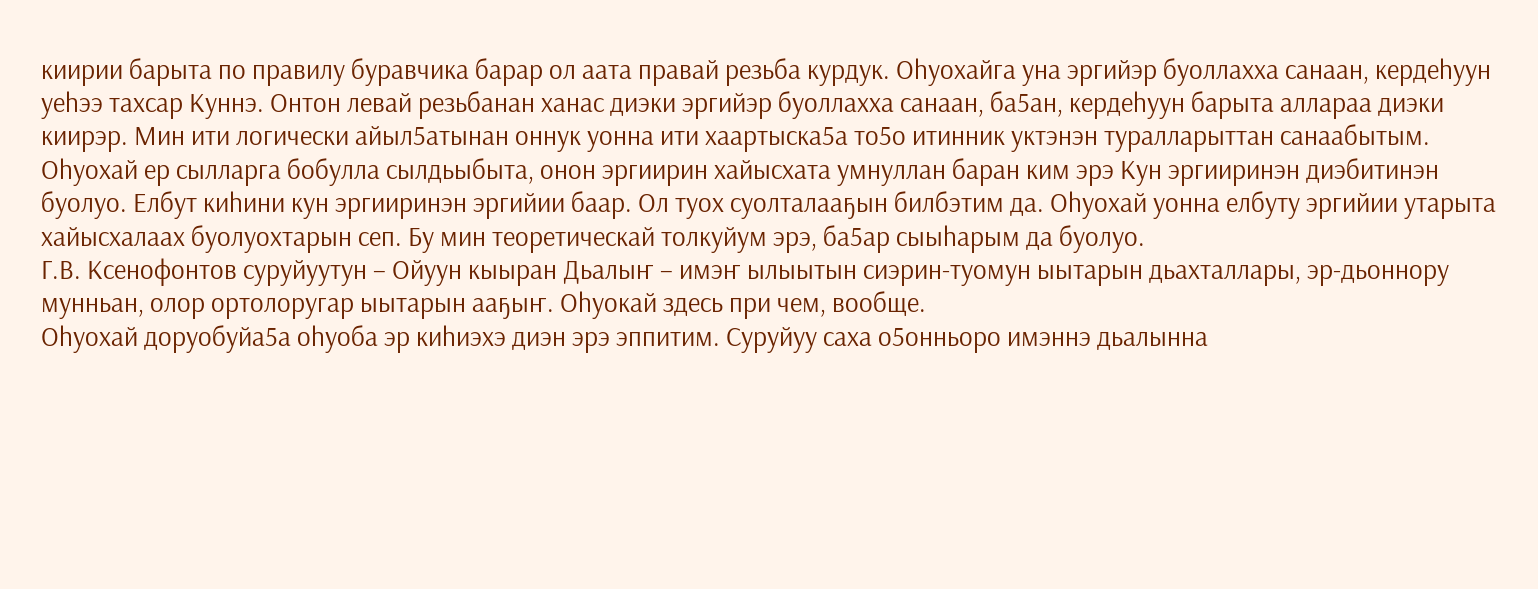киирии барыта по правилу буравчика барар ол аата правай резьба курдук. Оhуохайга уна эргийэр буоллахха санаан, кердеhуун уеhээ тахсар Куннэ. Онтон левай резьбанан ханас диэки эргийэр буоллахха санаан, ба5ан, кердеhуун барыта аллараа диэки киирэр. Мин ити логически айыл5атынан оннук уонна ити хаартыска5а то5о итинник уктэнэн туралларыттан санаабытым. Оhуохай ер сылларга бобулла сылдьыбыта, онон эргиирин хайысхата умнуллан баран ким эрэ Кун эргииринэн диэбитинэн буолуо. Елбут киhини кун эргииринэн эргийии баар. Ол туох суолталааҕын билбэтим да. Оhуохай уонна елбуту эргийии утарыта хайысхалаах буолуохтарын сеп. Бу мин теоретическай толкуйум эрэ, ба5ар сыыhарым да буолуо.
Г.В. Ксенофонтов суруйуутун – Ойуун кыыран Дьалыҥ – имэҥ ылыытын сиэрин-туомун ыытарын дьахталлары, эр-дьоннору мунньан, олор ортолоругар ыытарын ааҕыҥ. Оhуокай здесь при чем, вообще.
Оhуохай доруобуйа5а оhуоба эр киhиэхэ диэн эрэ эппитим. Суруйуу саха о5онньоро имэннэ дьалынна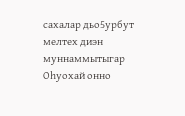сахалар дьо5урбут мелтех диэн муннаммытыгар Оhуохай онно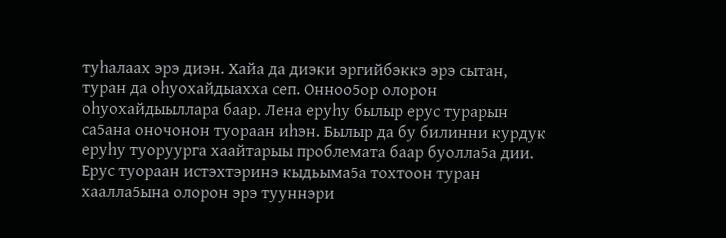туhалаах эрэ диэн. Хайа да диэки эргийбэккэ эрэ сытан, туран да оhуохайдыахха сеп. Онноо5ор олорон оhуохайдыыллара баар. Лена еруhу былыр ерус турарын са5ана оночонон туораан иhэн. Былыр да бу билинни курдук еруhу туоруурга хаайтарыы проблемата баар буолла5а дии. Ерус туораан истэхтэринэ кыдьыма5а тохтоон туран хаалла5ына олорон эрэ тууннэри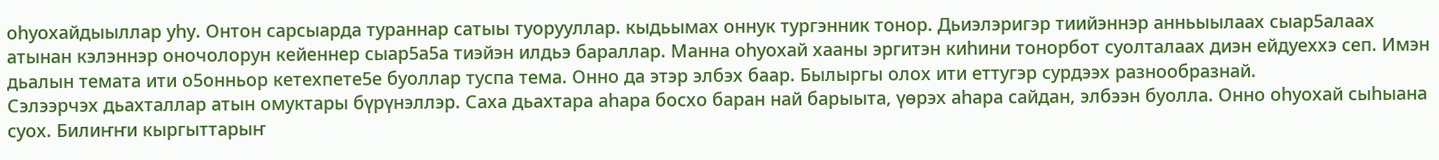оhуохайдыыллар уhу. Онтон сарсыарда тураннар сатыы туорууллар. кыдьымах оннук тургэнник тонор. Дьиэлэригэр тиийэннэр анньыылаах сыар5алаах атынан кэлэннэр оночолорун кейеннер сыар5а5а тиэйэн илдьэ бараллар. Манна оhуохай хааны эргитэн киhини тонорбот суолталаах диэн ейдуеххэ сеп. Имэн дьалын темата ити о5онньор кетехпете5е буоллар туспа тема. Онно да этэр элбэх баар. Былыргы олох ити еттугэр сурдээх разнообразнай.
Сэлээрчэх дьахталлар атын омуктары бүрүнэллэр. Саха дьахтара аһара босхо баран най барыыта, үөрэх аһара сайдан, элбээн буолла. Онно оһуохай сыһыана суох. Билиҥҥи кыргыттарыҥ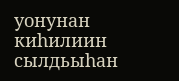уонунан киһилиин сылдьыһан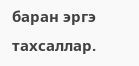баран эргэ тахсаллар.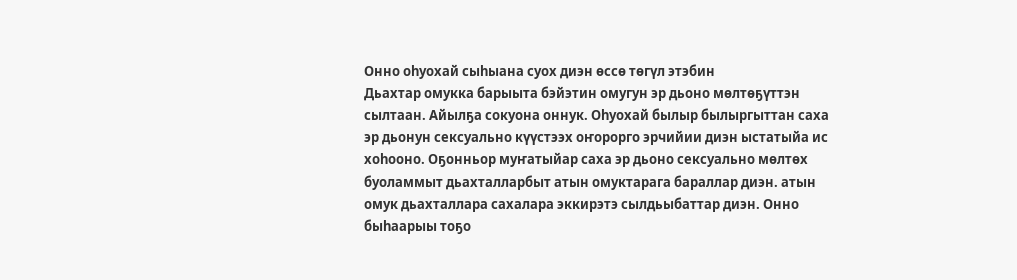Онно оһуохай сыһыана суох диэн өссө төгүл этэбин
Дьахтар омукка барыыта бэйэтин омугун эр дьоно мөлтөҕүттэн сылтаан. Айылҕа сокуона оннук. Оһуохай былыр былыргыттан саха эр дьонун сексуально күүстээх оҥорорго эрчийии диэн ыстатыйа ис хоһооно. Оҕонньор муҥатыйар саха эр дьоно сексуально мөлтөх буоламмыт дьахталларбыт атын омуктарага бараллар диэн. атын омук дьахталлара сахалара эккирэтэ сылдьыбаттар диэн. Онно быһаарыы тоҕо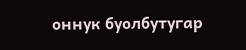оннук буолбутугар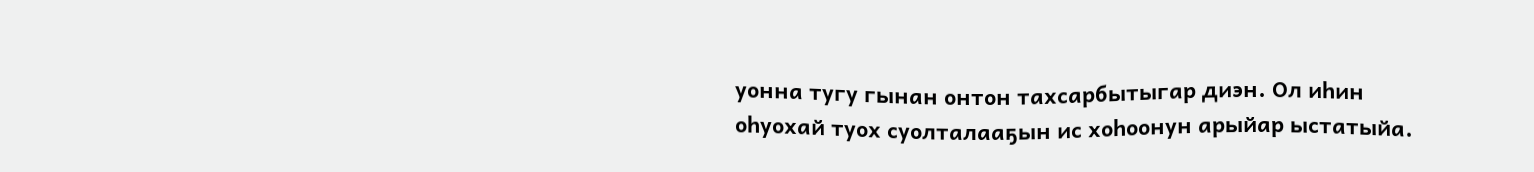уонна тугу гынан онтон тахсарбытыгар диэн. Ол иhин оһуохай туох суолталааҕын ис хоһоонун арыйар ыстатыйа.